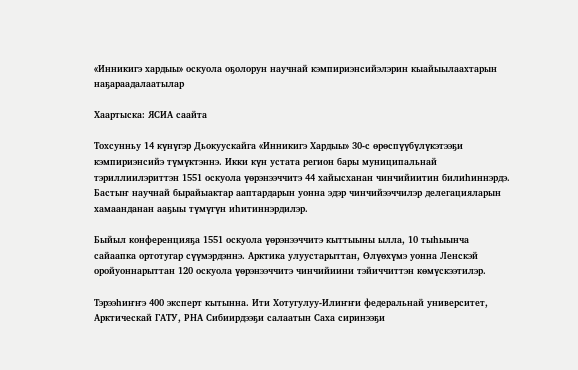«Инникигэ хардыы» оскуола оҕолорун научнай кэмпириэнсийэлэрин кыайыылаахтарын наҕараадалаатылар

Хаартыска: ЯСИА саайта

Тохсунньу 14 күнүгэр Дьокуускайга «Инникигэ Хардыы» 30-с өрөспүүбүлүкэтээҕи кэмпириэнсийэ түмүктэннэ. Икки күн устата регион бары муниципальнай тэриллиилэриттэн 1551 оскуола үөрэнээччитэ 44 хайысханан чинчийиитин билиһиннэрдэ. Бастыҥ научнай бырайыактар ааптардарын уонна эдэр чинчийээччилэр делегацияларын хамаанданан ааҕыы түмүгүн иһитиннэрдилэр.

Быйыл конференцияҕа 1551 оскуола үөрэнээччитэ кыттыыны ылла, 10 тыһыынча сайаапка ортотугар сүүмэрдэннэ. Арктика улуустарыттан, Өлүөхүмэ уонна Ленскэй оройуоннарыттан 120 оскуола үөрэнээччитэ чинчийиини тэйиччиттэн көмүскээтилэр.

Тэрээһиҥҥэ 400 эксперт кытынна. Ити Хотугулуу-Илиҥҥи федеральнай университет, Арктическай ГАТУ, РНА Сибиирдээҕи салаатын Саха сиринээҕи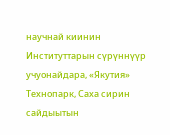научнай киинин Институттарын сүрүннүүр учуонайдара, «Якутия» Технопарк, Саха сирин сайдыытын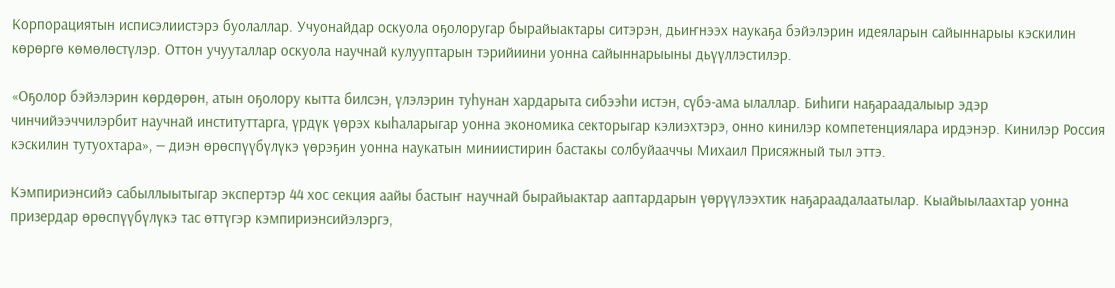Корпорациятын исписэлиистэрэ буолаллар. Учуонайдар оскуола оҕолоругар бырайыактары ситэрэн, дьиҥнээх наукаҕа бэйэлэрин идеяларын сайыннарыы кэскилин көрөргө көмөлөстүлэр. Оттон учууталлар оскуола научнай кулууптарын тэрийиини уонна сайыннарыыны дьүүллэстилэр.

«Оҕолор бэйэлэрин көрдөрөн, атын оҕолору кытта билсэн, үлэлэрин туһунан хардарыта сибээһи истэн, сүбэ-ама ылаллар. Биһиги наҕараадалыыр эдэр чинчийээччилэрбит научнай институттарга, үрдүк үөрэх кыһаларыгар уонна экономика секторыгар кэлиэхтэрэ, онно кинилэр компетенциялара ирдэнэр. Кинилэр Россия кэскилин тутуохтара», — диэн өрөспүүбүлүкэ үөрэҕин уонна наукатын миниистирин бастакы солбуйааччы Михаил Присяжный тыл эттэ.

Кэмпириэнсийэ сабыллыытыгар экспертэр 44 хос секция аайы бастыҥ научнай бырайыактар ааптардарын үөрүүлээхтик наҕараадалаатылар. Кыайыылаахтар уонна призердар өрөспүүбүлүкэ тас өттүгэр кэмпириэнсийэлэргэ,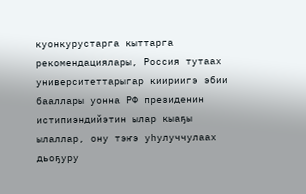куонкурустарга кыттарга рекомендациялары, Россия тутаах университеттарыгар киириигэ эбии бааллары уонна РФ президенин истипиэндийэтин ылар кыаҕы ылаллар, ону тэҥэ уһулуччулаах дьоҕуру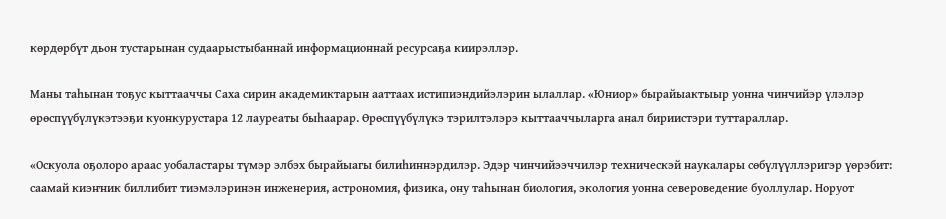көрдөрбүт дьон тустарынан судаарыстыбаннай информационнай ресурсаҕа киирэллэр.

Маны таһынан тоҕус кыттааччы Саха сирин академиктарын ааттаах истипиэндийэлэрин ылаллар. «Юниор» бырайыактыыр уонна чинчийэр үлэлэр өрөспүүбүлүкэтээҕи куонкурустара 12 лауреаты быһаарар. Өрөспүүбүлүкэ тэрилтэлэрэ кыттааччыларга анал бириистэри туттараллар.

«Оскуола оҕолоро араас уобаластары түмэр элбэх бырайыагы билиһиннэрдилэр. Эдэр чинчийээччилэр техническэй наукалары сөбүлүүллэригэр үөрэбит: саамай киэҥник биллибит тиэмэлэринэн инженерия, астрономия, физика, ону таһынан биология, экология уонна североведение буоллулар. Норуот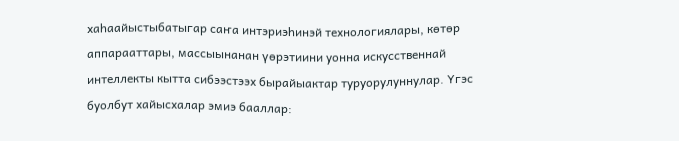хаһаайыстыбатыгар саҥа интэриэһинэй технологиялары, көтөр аппарааттары, массыынанан үөрэтиини уонна искусственнай интеллекты кытта сибээстээх бырайыактар туруорулуннулар. Үгэс буолбут хайысхалар эмиэ бааллар: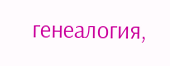генеалогия,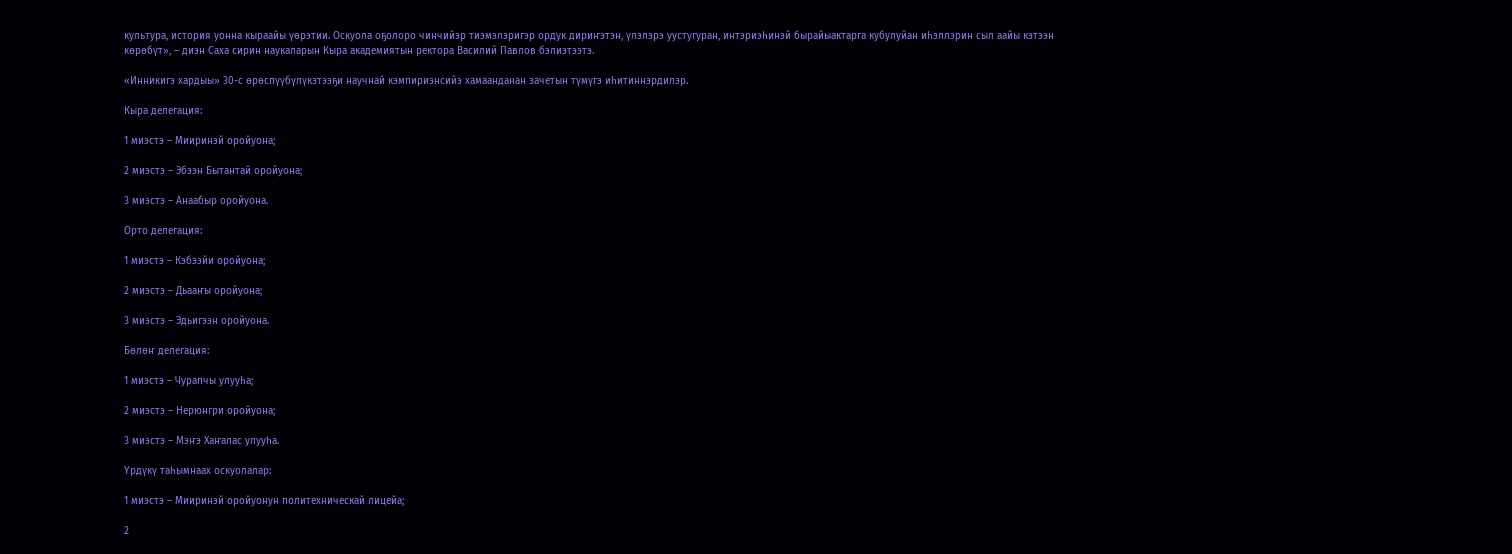культура, история уонна кыраайы үөрэтии. Оскуола оҕолоро чинчийэр тиэмэлэригэр ордук дириҥэтэн, үлэлэрэ уустугуран, интэриэһинэй бырайыактарга кубулуйан иһэллэрин сыл аайы кэтээн көрөбүт», – диэн Саха сирин наукаларын Кыра академиятын ректора Василий Павлов бэлиэтээтэ.

«Инникигэ хардыы» 30-с өрөспүүбүлүкэтээҕи научнай кэмпириэнсийэ хамаанданан зачетын түмүгэ иһитиннэрдилэр.

Кыра делегация:

1 миэстэ – Мииринэй оройуона;

2 миэстэ – Эбээн Бытантай оройуона;

3 миэстэ – Анаабыр оройуона.

Орто делегация:

1 миэстэ – Кэбээйи оройуона;

2 миэстэ – Дьааҥы оройуона;

3 миэстэ – Эдьигээн оройуона.

Бөлөҥ делегация:

1 миэстэ – Чурапчы улууһа;

2 миэстэ – Нерюнгри оройуона;

3 миэстэ – Мэҥэ Хаҥалас улууһа.

Үрдүкү таһымнаах оскуолалар:

1 миэстэ – Мииринэй оройуонун политехническай лицейа;

2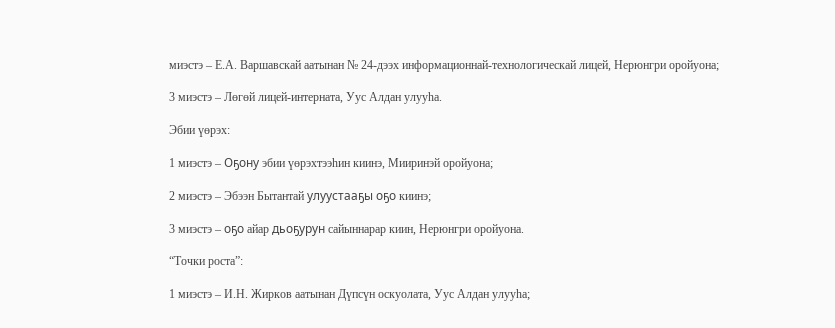миэстэ – Е.А. Варшавскай аатынан № 24-дээх информационнай-технологическай лицей, Нерюнгри оройуона;

3 миэстэ – Лөгөй лицей-интерната, Уус Алдан улууһа.

Эбии үөрэх:

1 миэстэ – Оҕону эбии үөрэхтээһин киинэ, Мииринэй оройуона;

2 миэстэ – Эбээн Бытантай улуустааҕы оҕо киинэ;

3 миэстэ – оҕо айар дьоҕурун сайыннарар киин, Нерюнгри оройуона.

“Точки роста”:

1 миэстэ – И.Н. Жирков аатынан Дүпсүн оскуолата, Уус Алдан улууһа;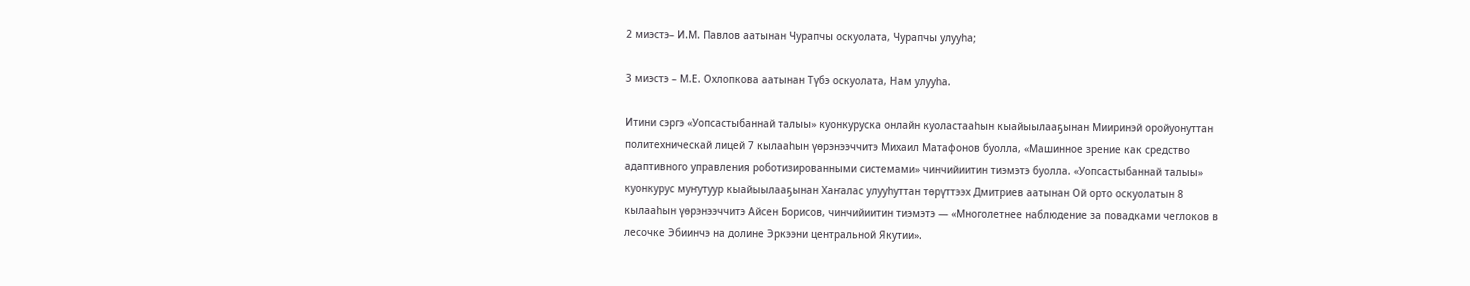2 миэстэ– И.М. Павлов аатынан Чурапчы оскуолата, Чурапчы улууһа;

3 миэстэ – М.Е. Охлопкова аатынан Түбэ оскуолата, Нам улууһа.

Итини сэргэ «Уопсастыбаннай талыы» куонкуруска онлайн куоластааһын кыайыылааҕынан Мииринэй оройуонуттан политехническай лицей 7 кылааһын үөрэнээччитэ Михаил Матафонов буолла, «Машинное зрение как средство адаптивного управления роботизированными системами» чинчийиитин тиэмэтэ буолла. «Уопсастыбаннай талыы» куонкурус муҥутуур кыайыылааҕынан Хаҥалас улууһуттан төрүттээх Дмитриев аатынан Ой орто оскуолатын 8 кылааһын үөрэнээччитэ Айсен Борисов, чинчийиитин тиэмэтэ — «Многолетнее наблюдение за повадками чеглоков в лесочке Эбиинчэ на долине Эркээни центральной Якутии».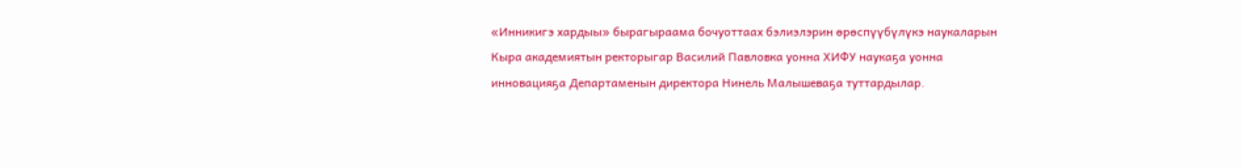«Инникигэ хардыы» бырагыраама бочуоттаах бэлиэлэрин өрөспүүбүлүкэ наукаларын Кыра академиятын ректорыгар Василий Павловка уонна ХИФУ наукаҕа уонна инновацияҕа Департаменын директора Нинель Малышеваҕа туттардылар.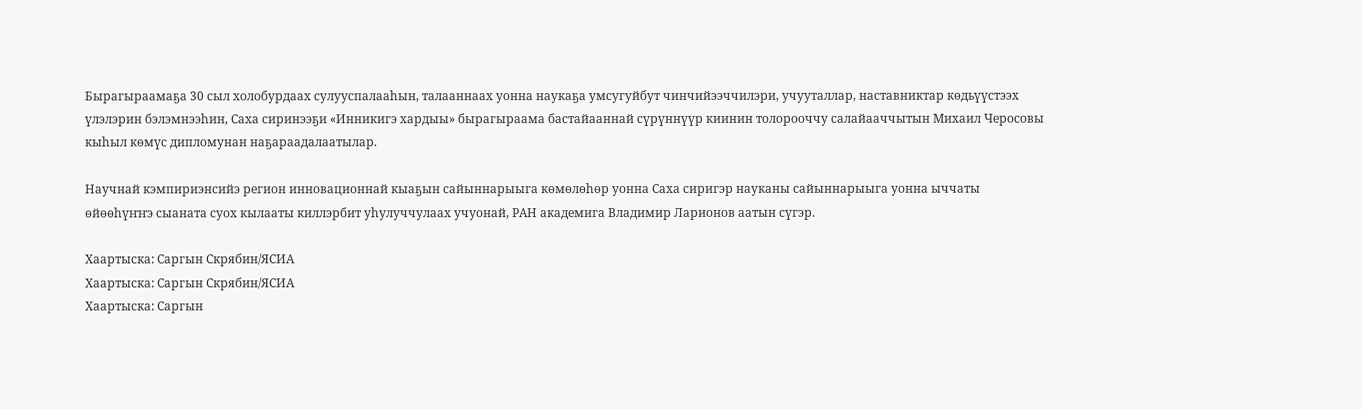Бырагыраамаҕа 30 сыл холобурдаах сулууспалааһын, талааннаах уонна наукаҕа умсугуйбут чинчийээччилэри, учууталлар, наставниктар көдьүүстээх үлэлэрин бэлэмнээһин, Саха сиринээҕи «Инникигэ хардыы» бырагыраама бастайааннай сүрүннүүр киинин толорооччу салайааччытын Михаил Черосовы кыһыл көмүс дипломунан наҕараадалаатылар.

Научнай кэмпириэнсийэ регион инновационнай кыаҕын сайыннарыыга көмөлөһөр уонна Саха сиригэр науканы сайыннарыыга уонна ыччаты өйөөһүҥҥэ сыаната суох кылааты киллэрбит уһулуччулаах учуонай, РАН академига Владимир Ларионов аатын сүгэр.

Хаартыска: Саргын Скрябин/ЯСИА
Хаартыска: Саргын Скрябин/ЯСИА
Хаартыска: Саргын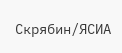Скрябин/ЯСИА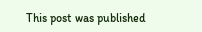This post was published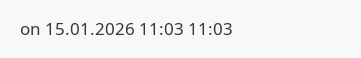on 15.01.2026 11:03 11:03